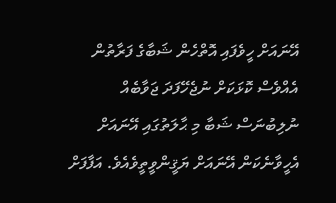އޭނައަށް ހީވެފައި އޮތްހެން ޝަބާގެ ފަރާތުން އެއްވެސް ކޮޅަކަށް ނުޖެހޭފަދަ ޖަވާބެއް ނުލިބުނަސް ޝަބާ މި ޙާލަތުގައި އޭނައަށް އެހީވާނެކަން އޭނައަށް ޔަޤީންވީތީވެއެވެ. އަފާފަށް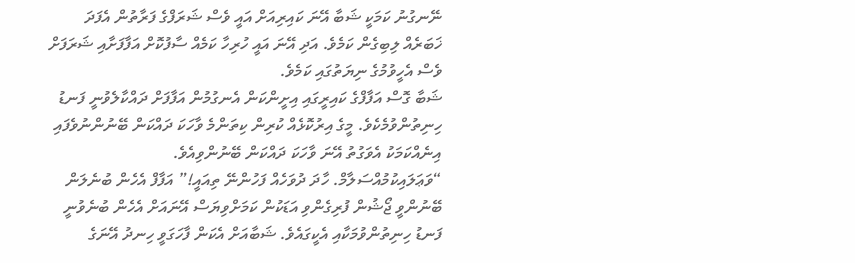ނޭނގުނު ކަމަކީ ޝަބާ އޭނަ ކައިރިއަށް އައީ ވެސް ޝަރަފްގެ ފަރާތުން އެފަދަ ޚަބަރެއް ލިބިގެން ކަމެވެ. އަދި އޭނަ އައީ ހުރިހާ ކަމެއް ސާފުކޮށް އަފާފަށާއި ޝަރަފަށް ވެސް އެހީވުމުގެ ނިޔަތުގައި ކަމެވެ.
ޝަބާ ގޮސް އަފާފްގެ ކައިރީގައި އިށީންކަން އެނގުމުން އަފާފަށް ދައްކާލެވުނީ ފަނޑު ހިނިތުންވުމެކެވެ. މީގެ އިރުކޮޅެއް ކުރިން ކިތަންމެ ވާހަކަ ދައްކަން ބޭނުންނުވެފައި އިނެއްކަމަކު އެވަގުތު އޭނަ ވާހަކަ ދައްކަން ބޭނުންވިއެވެ.
“ވަޢަލައިކުމުއްސަލާމް. ހާދަ ދުވަހެއް ފަހުންނޭ ތިއައީ!” އަފާފް އެހެން ބުނެލަން ބޭނުންވީ ޖޯޝުން ފުރިގެންވި އަޑަކުން ކަމަށްވިޔަސް އޭނައަށް އެހެން ބުނެވުނީ ފަނޑު ހިނިތުންވުމަކާއި އެކީގައެވެ. ޝަބާއަށް އެކަން ފާހަގަވީ ހިނދު އޭނަގެ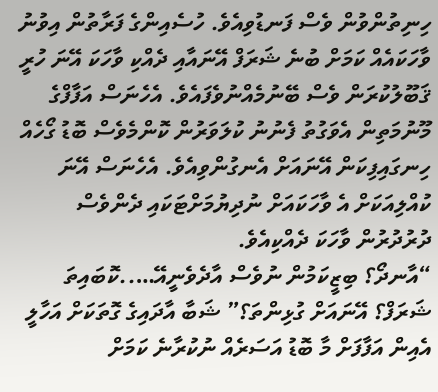ހިނިތުންވުން ވެސް ފަނޑުވިއެވެ. ހުސެއިންގެ ފަރާތުން އިވުނު ވާހަކައެއް ކަމަށް ބުނެ ޝަރަފް އޭނައާއި ދެއްކި ވާހަކަ އޭނަ ހުރީ ޤަބޫލުކުރަން ވެސް ބޭނުމެއްނުވެފައެވެ. އެހެނަސް އަފާފްގެ މޫނުމަތިން އެވަގުތު ފެނުނު ކުލަވަރުން ކޮންމެވެސް ބޮޑު ގޯހެއް ހިނގައިފިކަން އޭނައަށް އެނގުންވިއެވެ. އެހެނަސް އޭނަ ކުއްލިއަކަށް އެ ވާހަކައަށް ނުދިޔުމަށްޓަކައި ދެންވެސް ދުރުދުރުން ވާހަކަ ދެއްކިއެވެ.
“އާނދޯ؟ ބިޒީކަމުން ނުވެސް އާދެވެނީއޭ…..ކޮބައިތަ ޝަރަފް؟ އޭނައަށް ގުޅިންތަ؟” ޝަބާ އާދައިގެ ގޮތަކަށް އަހާލީ އެއިން އަފާފަށް މާ ބޮޑު އަސަރެއް ނުކުރާނެ ކަމަށް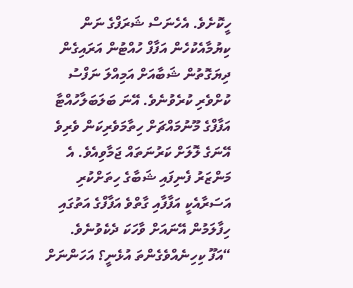ހީކޮށެވެ. އެހެނަސް ޝަރަފްގެ ނަން ކިޔުމާއެކުހެން އަފާފް ހުއްޓުން އަރައިގެން ދިޔަގޮތުން ޝަބާއަށް އަމިއްލަ ނަފްސު ކުށްވެރި ކުރެވުނެވެ. އޭނަ ބަލަބަލާހުއްޓާ އަފާފްގެ މޫނުމައްޗަށް ހިތާމަވެރިކަން ވެރިވެ އޭނަގެ ލޮލަށް ކަރުނަތައް ޖަމާވިއެވެ. އެ މަންޒަރު ފެނިފައި ޝަބާގެ ހިތަށްކުރި އަސަރާއެކީ އަފާފާއި ގާތްވެ އަފާފްގެ އަތުގައި ހިފާލަމުން އޭނައަށް ވާހަކަ ދެކެވުނެވެ.
“އަފޫ ކިހިނެއްވެގެންތަ އުޅެނީ؟ އަހަންނަށް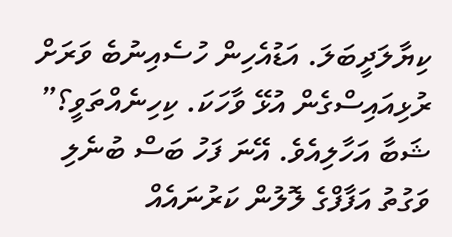ކިޔާލަދީބަލަ. އަޑުއެހިން ހުސެއިނުބެ ވަރަށް ރުޅިއައިސްގެން އުޅޭ ވާހަކަ. ކިހިނެއްތަވީ؟” ޝަބާ އަހާލިއެވެ. އޭނަ ފަހު ބަސް ބުނެލި ވަގުތު އަފާފްގެ ލޮލުން ކަރުނައެއް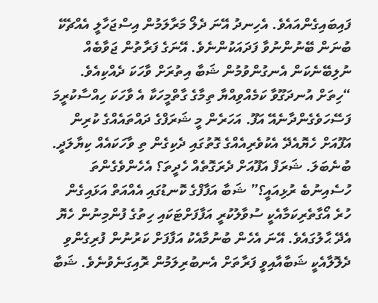ފައިބައިގެންއައެވެ. އެހިނދު އޭނަ ދެލޯ މަރާލަމުން އިސްޖަހާލީ އެއްޗެކޭ ބުނަން ބޭނުންނުވާ ފަދައަކުންނެވެ. އޭނަގެ ފަރާތުން ޖަވާބެއް ނުލިބޭނެކަން އެނގުންވުމުން ޝަބާ އިތުރަށް ވާހަކަ ދެއްކިއެވެ.
“ހިތަށް އުނދަގޫވާ ކަމެއްވިއްޔާ ތިމާގެ ގާތްމީހަކާ އެ ވާހަކަ ހިއްސާކުރީމަ ފަސޭހަވެގެންދާނެއޭ އަފޫ. އަހަރެން މީ ޝަރަފްގެ ދައްތައެއްގެ ކުރިން އަފޫއަށް ހެޔޮއެދޭ އެކުވެރިއެއްގެ ގޮތުގައި ދެކިގެން ތި ވާހަކައެއް ކިޔާލަދީ. ބުނެބަލަ. ޝަރަފް އަފޫއަށް ދެރަގޮތެއް ހެދީތަ؟ އެހެންވެގެންތަ ހުސެއިނުބެ ރުޅިއައީ؟” ޝަބާ އަފާފްގެ ކޮނޑުގައި އެއްއަތް އަޅައިގެން ހުރެ އޯގާތެރިކަމާއެކީ ސުވާލުކުރީ އަފާފަށްޓަކައި ހިތުގެ ފުންމިނުން ހެޔޮ އެދޭ ޙާލުގައެވެ. އޭނަ އެހެން ބުނުމާއެކު އަފާފަށް ކަރުނުން ފުރިގެންވި ދެލޮލާއެކީ ޝަބާއާއިވީ ފަރާތަށް އެނބުރިލަމުން ރޮއިގަނެވުނެވެ. ޝަބާ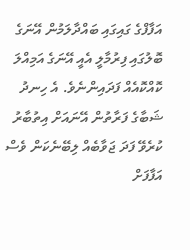އަފާފްގެ ގައިގައި ބައްދާލަމުން އޭނަގެ ބޮލުގައި ފިރުމާލީ އެއީ އޭނަގެ އަމިއްލަ ކޮއްކޮއެއް ފަދައިންނެވެ. އެ ހިނދު ޝަބާގެ ފަރާތުން އޭނައަށް އިތުބާރު ކުރެވޭ ފަދަ ޖަވާބެއް ލިބޭނެކަން ވެސް އަފާފަށް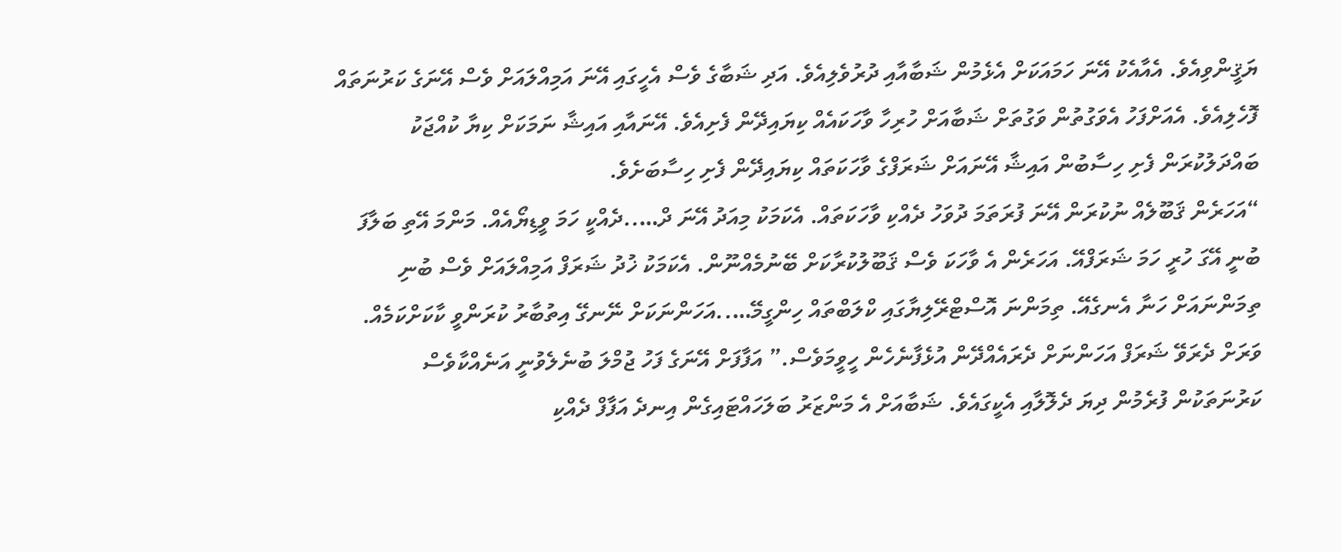ޔަޤީންވިއެވެ. އެއާއެކު އޭނަ ހަމައަކަށް އެޅެމުން ޝަބާއާއި ދުރުވެލިއެވެ. އަދި ޝަބާގެ ވެސް އެހީގައި އޭނަ އަމިއްލައަށް ވެސް އޭނަގެ ކަރުނަތައް ފޮހެލިއެވެ. އެއަށްފަހު އެވަގުތުން ވަގުތަށް ޝަބާއަށް ހުރިހާ ވާހަކައެއް ކިޔައިދޭން ފެށިއެވެ. އޭނައާއި އައިޝާ ނަމަކަށް ކިޔާ ކުއްޖަކު ބައްދަލުކުރަން ފެށި ހިސާބުން އައިޝާ އޭނައަށް ޝަރަފްގެ ވާހަކަތައް ކިޔައިދޭން ފެށި ހިސާބަށެވެ.
“އަހަރެން ޤަބޫލެއް ނުކުރަން އޭނަ ފުރަތަމަ ދުވަހު ދެއްކި ވާހަކަތައް. އެކަމަކު މިއަދު އޭނަ ދް…..ދެއްކީ ހަމަ ވީޑިޔޯއެއް. މަންމަ އޭތި ބަލާފަ ބުނީ އޭގަ ހުރީ ހަމަ ޝަރަފްއޭ. އަހަރެން އެ ވާހަކަ ވެސް ޤަބޫލުކުރާކަށް ބޭނުމެއްނޫން. އެކަމަކު ޚުދު ޝަރަފް އަމިއްލައަށް ވެސް ބުނި ތިމަންނައަށް ހަނާ އެނގެއޭ. ތިމަންނަ އޮސްޓްރޭލިޔާގައި ކްލަބްތައް ހިންގީމޭ…..އަހަންނަކަށް ނޭނގޭ އިތުބާރު ކުރަންވީ ކާކަށްކަމެއް. ވަރަށް ދެރަވޭ ޝަރަފް އަހަންނަށް ދެރައެއްދޭން އުޅެފާނެހެން ހީވީމަވެސް.” އަފާފަށް އޭނަގެ ފަހު ޖުމްލަ ބުނެލެވުނީ އަނެއްކާވެސް ކަރުނަތަކުން ފުރެމުން ދިޔަ ދެލޮލާއި އެކީގައެވެ. ޝަބާއަށް އެ މަންޒަރު ބަލަހައްޓައިގެން އިނދެ އަފާފް ދެއްކި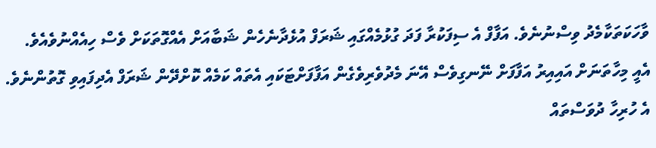ވާހަކަތަކާމެދު ވިސްނުނެވެ. އަފާފް އެ ސިފަކުރާ ފަދަ ގުޅުމެއްގައި ޝަރަފް އުޅެދާނެހެން ޝަބާއަށް އެއްގޮތަކަށް ވެސް ހިއެއްނުވެއެވެ. އެއީ މިހާތަނަށް އައިއިރު އަފާފަށް ނޭނގިވެސް އޭނަ މެދުވެރިވެގެން އަފާފަށްޓަކައި އެތައް ކަމެއް ކޮށްދޭން ޝަރަފް އެދިފައިވި ގޮތުންނެވެ. އެ ހުރިހާ ދުވަސްތައް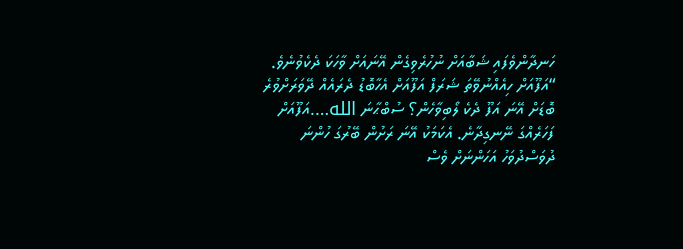ހަނދާންވެފައި ޝަބާއަށް ނުހުރެވިގެން އޭނައަށް ވާހަކަ ދެކެވުނެވެ.
“އަފޫއަށް ހިއެއްނުވޭތަ ޝަރަފް އަފޫއަށް އެހާބޮޑު ދެރައެއް ދޭވަރަށްވުރެ ބޮޑަށް އޭނަ އަފޫ ދެކެ ލޯބިވާހެން؟ ސުބްޙާނަ الله….އަފޫއަށް ފަހަރެއްގަ ނޭނގިދާނެ. އެކަމަކު އޭނަ ރަށުން ބޭރުގަ ހުންނަ ދުވަސްދުވަހު އަހަންނަށް ވެސް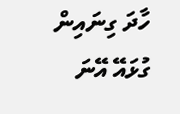ހާދަ ގިނައިން ގުޅައޭ އޭނަ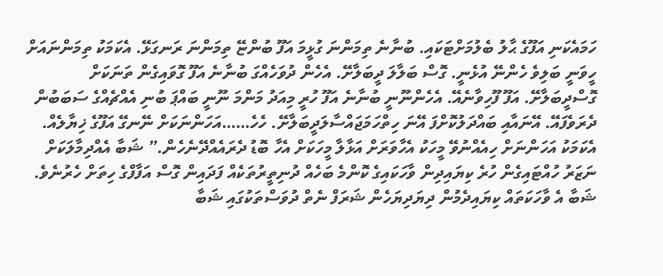ހަމައެކަނި އަފޫގެ ޙާލު ބެލުމަށްޓަކައި. ބުނާނެ ތިމަންނަ ގުޅީމަ އަފޫ ބުންޏޭ ތިމަންނަ ރަނގަޅޭ. އެކަމަކު ތިމަންނައަށް ހީވަނީ ބަލިވެ ހެންނޭ އުޅެނީ. ގޮސް ބަލާލަ ދީބަލާށޭ. އެހެން ދުވަހެއްގަ ބުނާނެ އަފޫ ގޮވައިގެން ތަނަކަށް ގޮސްދީބަލާށޭ. އަފޫ ފޫހިވާނެއޭ. އެހެންނޫނީ ބުނާނެ އަފޫ ހުރީ މިއަދު މަންމަ ނޫނީ ބައްޕަ ބުނި އެއްޗެއްގެ ސަބަބުން ދެރަވެފައޭ. އޭނައާއި ބައްދަލުކޮށްފަ އޭނަ ހިތްހަމަޖައްސާލަދީބަލާށޭ. ހެހެ……އަހަންނަކަށް ނޭނގޭ އަފޫގެ ޚިޔާލެއް. އެކަމަކު އަހަންނަށް ހިއެއްނުވޭ މީހަކު އެހާވަރަށް އަޅާލާ މީހަކަށް އެހާ ބޮޑު ދެރައެއްދޭނެހެން.” ޝަބާ އެއްދިމާލަކަށް ނަޒަރު ހުއްޓައިގެން ހުރެ ކިޔައިދިން ވާހަކައިގެ ކޮންމެ ބަހެއް ދުނިތީރުތަކެއް ފަދައިން ގޮސް އަފާފްގެ ހިތަށް ހެރުނެވެ. ޝަބާ އެ ވާހަކަތައް ކިޔައިދެމުން ދިޔަދިޔަހެން ޝަރަފް ނެތް ދުވަސްތަކުގައި ޝަބާ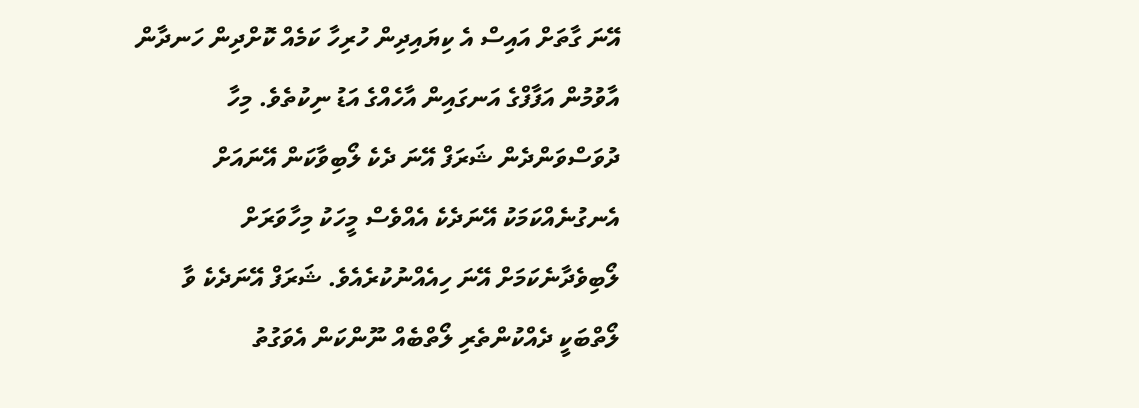އޭނަ ގާތަށް އައިސް އެ ކިޔައިދިން ހުރިހާ ކަމެއް ކޮށްދިން ހަނދާން އާވުމުން އަފާފްގެ އަނގައިން އާހެއްގެ އަޑު ނިކުތެވެ. މިހާ ދުވަސްވަންދެން ޝަރަފް އޭނަ ދެކެ ލޯބިވާކަން އޭނައަށް އެނގުނެއްކަމަކު އޭނަދެކެ އެއްވެސް މީހަކު މިހާވަރަށް ލޯބިވެދާނެކަމަށް އޭނަ ހިއެއްނުކުރެއެވެ. ޝަރަފް އޭނަދެކެ ވާ ލޯތްބަކީ ދެއްކުންތެރި ލޯތްބެއް ނޫންކަން އެވަގުތު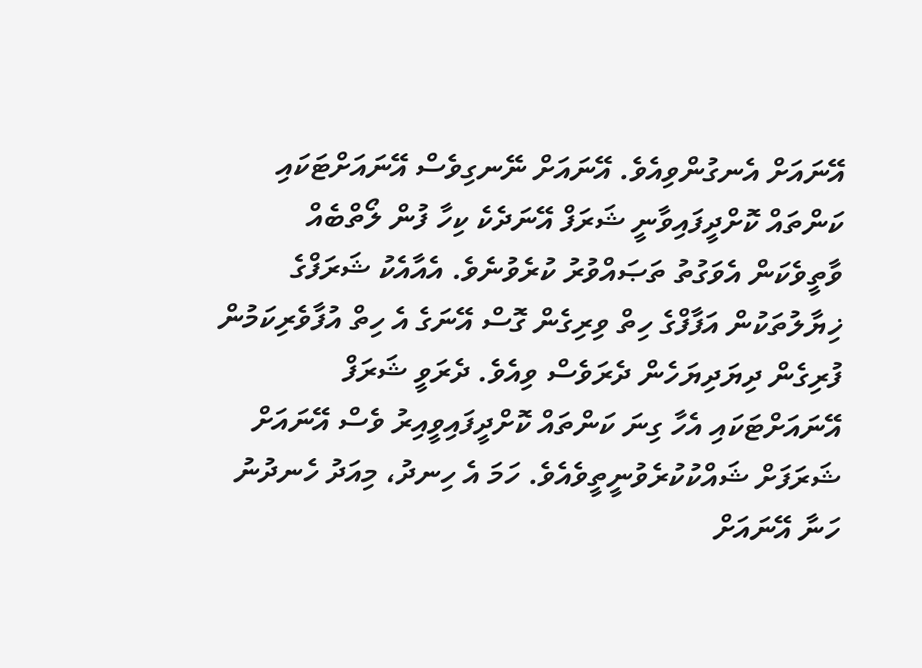އޭނައަށް އެނގުންވިއެވެ. އޭނައަށް ނޭނގިވެސް އޭނައަށްޓަކައި ކަންތައް ކޮށްދީފައިވާނީ ޝަރަފް އޭނަދެކެ ކިހާ ފުން ލޯތްބެއް ވާތީވެކަން އެވަގުތު ތަޞައްވުރު ކުރެވުނެވެ. އެއާއެކު ޝަރަފްގެ ޚިޔާލުތަކުން އަފާފްގެ ހިތް ވިރިގެން ގޮސް އޭނަގެ އެ ހިތް އުފާވެރިކަމުން ފުރިގެން ދިޔަދިޔަހެން ދެރަވެސް ވިއެވެ. ދެރަވީ ޝަރަފް އޭނައަށްޓަކައި އެހާ ގިނަ ކަންތައް ކޮށްދީފައިވީއިރު ވެސް އޭނައަށް ޝަރަފަށް ޝައްކުކުރެވުނީތީވެއެވެ. ހަމަ އެ ހިނދު، މިއަދު ހެނދުނު ހަނާ އޭނައަށް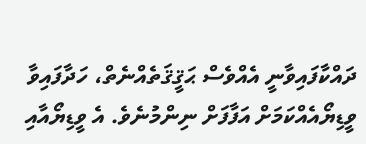ދައްކާފައިވާނީ އެއްވެސް ޙަޤީޤަތެއްނެތް، ހަދާފައިވާ ވީޑިޔޯއެއްކަމަށް އަފާފަށް ނިންމުނެވެ. އެ ވީޑިޔޯއާއި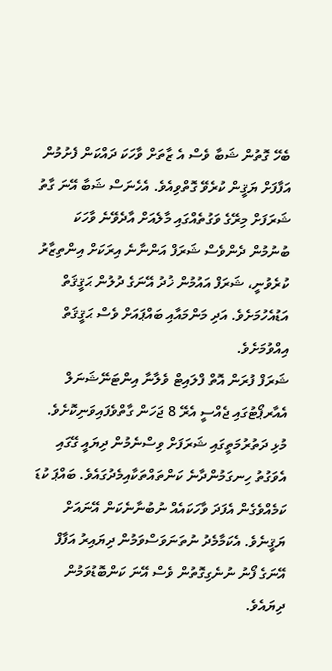ބެހޭ ގޮތުން ޝަބާ ވެސް އެ ޒާތަށް ވާހަކަ ދައްކަން ފެށުމުން އަފާފަށް ޔަޤީން ކުރެވޭ ގޮތްވިއެވެ. އެހެނަސް ޝަބާ އޭނަ ގާތު ޝަރަފަށް މިރޭގެ ވަގުތެއްގައި މާލެއަށް އާދެވޭނެ ވާހަކަ ބުނުމުން ދެންވެސް ޝަރަފް އަންނާނެ އިރަކަށް އިންތިޒާރު ކުރެވުނީ، ޝަރަފް އައުމުން ޚުދު އޭނަގެ ދުލުން ޙަޤީޤަތް އަޑުއެހުމަށެވެ. އަދި މަންމައާއި ބައްޕައަށް ވެސް ޙަޤީޤަތް އިއްވުމަށެވެ.
ޝަރަފް ފުރަން އޮތް ފްލައިޓް ވެލާނާ އިންޓަނޭޝަނަލް އެއާރޕޯޓުގައި ޖެއްސީ އެރޭ 8 ޖަހަން ގާތްވެފައިވަނިކޮށެވެ. މުޅި ދަތުރުމަތީގައި ޝަރަފަށް ވިސްނެމުން ދިޔައީ ގޭގައި އެވަގުތު ހިނގަމުންދާނެ ކަންތައްތަކާއިމެދުގައެވެ. ބައްޕަ ކުޑަ ކަމެއްވެގެން އެފަދަ ވާހަކައެއް ނުބުނާނެކަން އޭނައަށް ޔަޤީނެވެ. އެކަމާމެދު ނުތަނަވަސްވަމުން ދިޔައިރު އަފާފް އޭނަގެ ފޯނު ނުނެގިގޮތުން ވެސް އޭނަ ކަންބޮޑުވަމުން ދިޔައެވެ.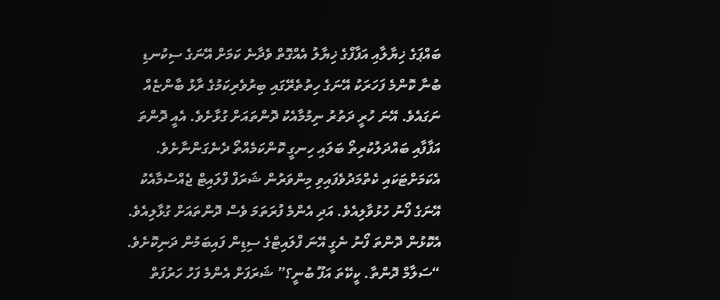ބައްޕަގެ ޚިޔާލާއި އަފާފްގެ ޚިޔާލު އެއްގޮތް ވެދާނެ ކަމަށް އޭނަގެ ސިކުނޑި ބުނާ ކޮންމެ ފަހަރަކު އޭނަގެ ހިތުތެރޭގައި ބިރުވެރިކަމުގެ ރާޅު ބާންޏެއް ނަގައެވެ. އޭނަ ހުރީ ދަތުރު ނިމުމާއެކު ދޮންތައަށް ގުޅާށެވެ. އެއީ ދޮންތަ އަފާފާއި ބައްދަލުކުރިތޯ ބަލައި ހިނގީ ކޮންކަމެއްތޯ ދެނެގަންނާށެވެ. އެކަމަށްޓަކައި ކެތްމަދުވެފައިވި މިންވަރުން ޝަރަފް ފްލައިޓް ޖެއްސުމާއެކު އޭނަގެ ފޯނު ހުޅުވާލިއެވެ. އަދި އެންމެ ފުރަތަމަ ވެސް ދޮންތައަށް ގުޅާލިއެވެ. އެކޮޅުން ދޮންތަ ފޯނު ނެގީ އޭނަ ފްލައިޓްގެ ސިޑިން ފައިބަމުން ދަނިކޮށެވެ.
“ސަލާމް ދޮންތާ. ކީކޭތަ އަފޫ ބުނީ؟” ޝަރަފަށް އެންމެ ފަހު ހަރުފަތް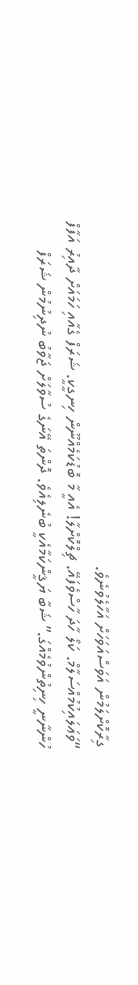ގިރާކޮށްލަމުން އަވަސްއަވަހަށް އަހާލެވުނެވެ.
“ވަޢަލައިކުމުއްސަލާމް. ކަލޯ ހާދަ ހާސްވެފައޭ. ޗިލްކޮށްލާ! އެއީ މާ ބޮޑުކަމެއްނޫން ހިނގީކީ. ޝަރަފް ގެއާއި ހަމައަށް ދާއިރު އަފާފް ހުންނާނީ ހިނިތުންވުމެއްގަ.” ޝަބާ ޔަޤީންކަމާއެކީ ބުނެލިއެވެ. ދޮންތަ އޭނަގެ ސުވާލަށް ޖަވާބު ނުދިނުމުން ޝަރަފް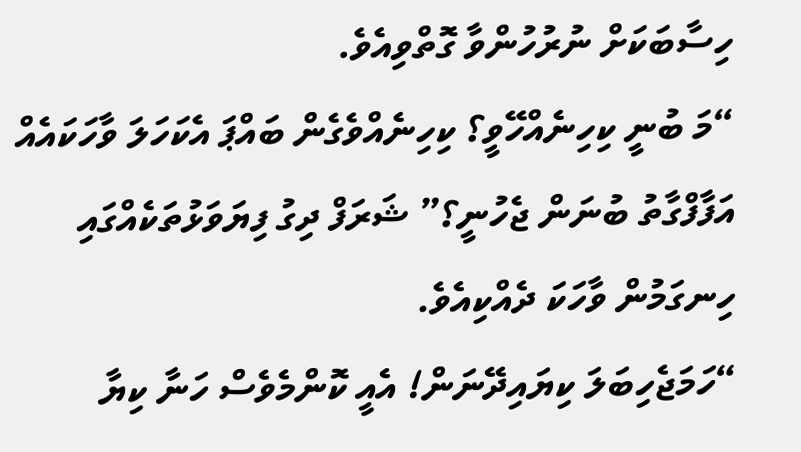ހިސާބަކަށް ނުރުހުންވާ ގޮތްވިއެވެ.
“މަ ބުނީ ކިހިނެއްހޭވީ؟ ކިހިނެއްވެގެން ބައްޕަ އެކަހަލަ ވާހަކައެއް އަފާފްގާތު ބުނަން ޖެހުނީ؟” ޝަރަފް ދިގު ފިޔަވަޅުތަކެއްގައި ހިނގަމުން ވާހަކަ ދެއްކިއެވެ.
“ހަމަޖެހިބަލަ ކިޔައިދޭނަން! އެއީ ކޮންމެވެސް ހަނާ ކިޔާ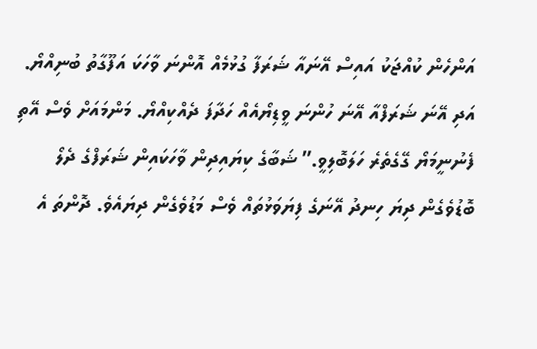އަންހެން ކުއްޖަކު އައިސް އޭނައާ ޝަރަފާ ގުޅުމެއް އޮންނަ ވާހަކަ އަފޫގާތު ބުނިއްޔޯ. އަދި އޭނަ ޝަރަފްއާ އޭނަ ހުންނަ ވީޑިޔޯއެއް ހަދާފަ ދެއްކިއްޔޯ. މަންމައަށް ވެސް އޭތި ފެނުނީމަޔޯ ގޭގެތެރެ ހަލަބޮލިވީ.” ޝަބާގެ ކިޔައިދިން ވާހަކައިން ޝަރަފްގެ ދެލޯ ބޮޑުވެގެން ދިޔަ ހިނދު އޭނަގެ ފިޔަވަޅުތައް ވެސް މަޑުވެގެން ދިޔައެވެ. ދޮންތަ އެ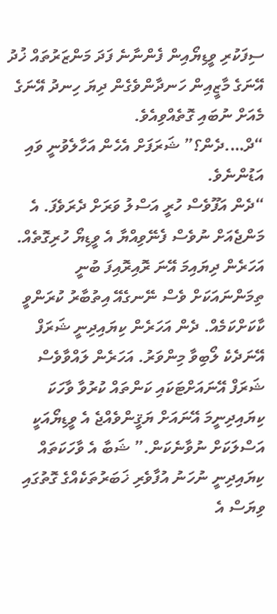ސިފަކުރި ވީޑިޔޯއިން ފެންނާނެ ފަދަ މަންޒަރުތައް ޚުދު އޭނަގެ މާޒީއިން ހަނދާންވެގެން ދިޔަ ހިނދު އޭނަގެ މެއަށް ނުބައި ގޮތެއްވިއެވެ.
“ދް….ދެން؟” ޝަރަފަށް އެހެން އަހާލެވުނީ ވައި އަޑުންނެވެ.
“ދެން އަފޫވެސް ހުރީ އަސްލު ވަރަށް ދެރަވެފަ. އެ މަންޖެއަށް ނުވެސް ފެނޭވިއްޔާ އެ ވީޑިޔޯ ހުރިގޮތެއް. އަހަރެން ދިޔައިމަ އޭނަ ރޮއިރޮއިފަ ބުނީ ތިމަންނައަކަށް ވެސް ނޭނގެއޭ އިތުބާރު ކުރަންވީ ކާކަށްކަމެއް. ދެން އަހަރެން ކިޔައިދިނީ ޝަރަފް އޭނަދެކެ ލޯބިވާ މިންވަރު. އަހަރެން ލައްވާވެސް ޝަރަފް އޭނައަށްޓަކައި ކަންތައް ކުރުވާ ވާހަކަ ކިޔައިދިނީމަ އޭނައަށް ޔަޤީންވެއްޖެ އެ ވީޑިޔޯއަކީ އަސްލަކަށް ނުވާނެކަން.” ޝަބާ އެ ވާހަކަތައް ކިޔައިދިނީ ނުހަނު އުފާވެރި ޚަބަރުތަކެއްގެ ގޮތުގައި ވިޔަސް އެ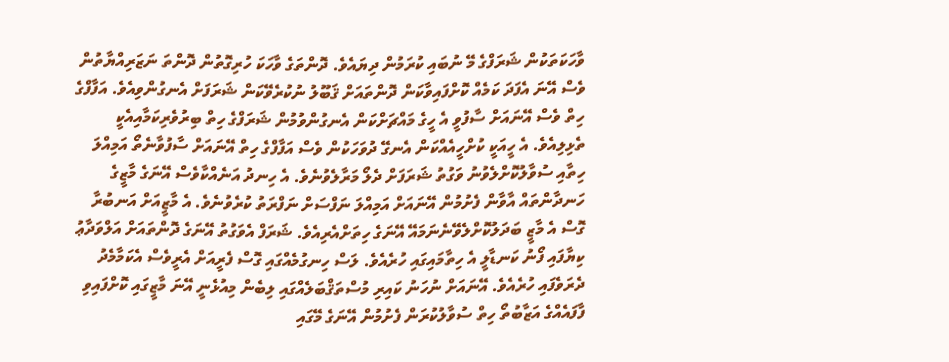ވާހަކަތަކުން ޝަރަފްގެ މޭ ނުބައި ކުރަމުން ދިޔައެވެ. ދޮންތަގެ ވާހަކަ ހުރިގޮތުން ދޮންތަ ނަޒަރިއްޔާތުން ވެސް އޭނަ އެފަދަ ކަމެއް ކޮށްފައިވާކަން ދޮންތައަށް ޤަބޫލު ނުކުރެވޭކަން ޝަރަފަށް އެނގުންވިއެވެ. އަފާފްގެ ހިތް ވެސް އޭނައަށް ސާފުވީ އެ ހީގެ މައްޗަށްކަން އެނގުންވުމުން ޝަރަފްގެ ހިތް ބިރުވެރިކަމާއިއެކީ ތެޅިލިއެވެ. އެ ހީއަކީ ކުށްހީއެއްކަން އެނގޭ ދުވަހަކުން ވެސް އަފާފްގެ ހިތް އޭނައަށް ސާފުވާނެތޯ އަމިއްލަ ހިތާއި ސުވާލުކޮށްލެވުނު ވަގުތު ޝަރަފަށް ދެލޯ މަރާލެވުނެވެ. އެ ހިނދު އަނެއްކާވެސް އޭނަގެ މާޒީގެ ހަނދާންތައް އާވާން ފެށުމުން އޭނައަށް އަމިއްލަ ނަފްސަށް ނަފްރަތު ކުރެވުނެވެ. އެ މާޒީއަށް އަނބުރާ ގޮސް އެ މާޒީ ބަދަލުކޮށްލެވޭނެނަމައޭ އޭނަގެ ހިތަށްއެރިއެވެ. ޝަރަފް އެވަގުތު އޭނަގެ ދޮންތައަށް އަލްވަދާޢު ކިޔާފައި ފޯނު ކަނޑާލީ އެ ހިތާމައިގައި ހުރެއެވެ. ލަސް ހިނގުމެއްގައި ގޮސް ފެރީއަށް އެރީވެސް އެކަމާމެދު ދެރަވެފައި ހުރެއެވެ. އޭނައަށް ނުހަނު ކައިރި މުސްތަޤްބަލެއްގައި ލިބެން މިއުޅެނީ އޭނަ މާޒީގައި ކޮށްފައިވި ފާފައެއްގެ އަޒާބުތޯ ހިތް ސުވާލުކުރަން ފެށުމުން އޭނަގެ މޭގައި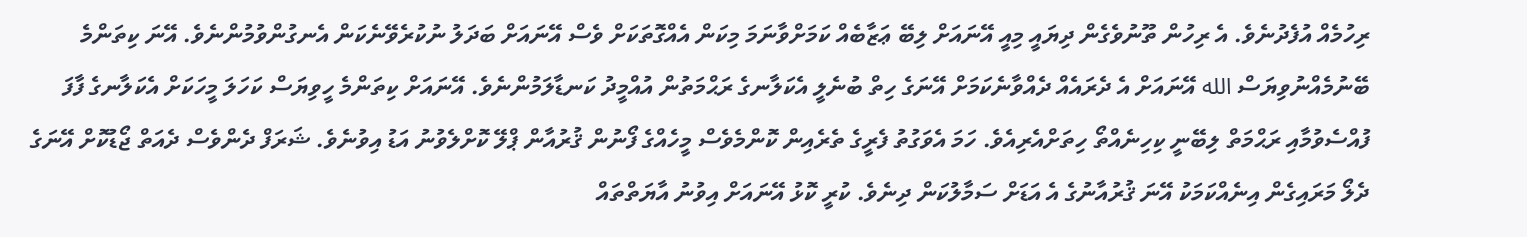ރިހުމެއް އުފެދުނެވެ. އެ ރިހުން ތޫނުވެގެން ދިޔައީ މިއީ އޭނައަށް ލިބޭ ޢަޒާބެއް ކަމަށްވާނަމަ މިކަން އެއްގޮތަކަށް ވެސް އޭނައަށް ބަދަލު ނުކުރެވޭނެކަން އެނގުންވުމުންނެވެ. އޭނަ ކިތަންމެ ބޭނުމެއްނުވިޔަސް الله އޭނައަށް އެ ދެރައެއް ދެއްވާނެކަމަށް އޭނަގެ ހިތް ބުނެލީ އެކަލާނގެ ރަޙްމަތުން އުއްމީދު ކަނޑާލަމުންނެވެ. އޭނައަށް ކިތަންމެ ހީވިޔަސް ކަހަލަ މީހަކަށް އެކަލާނގެ ފާފަ ފުއްސެވުމާއި ރަޙްމަތް ލިބޭނީ ކިހިނެއްތޯ ހިތަށްއެރިއެވެ. ހަމަ އެވަގުތު ފެރީގެ ތެރެއިން ކޮންމެވެސް މީހެއްގެ ފޯނުން ޤުރުއާން ޕްލޭ ކޮށްލެވުނު އަޑު އިވުނެވެ. ޝަރަފް ދެންވެސް ދެއަތް ޖޯޑުކޮށް އޭނަގެ ދެލޯ މަރައިގެން އިނެއްކަމަކު އޭނަ ޤުރުއާނުގެ އެ އަޑަށް ސަމާލުކަން ދިނެވެ. ކުރީ ކޮޅު އޭނައަށް އިވުނު އާޔަތްތައް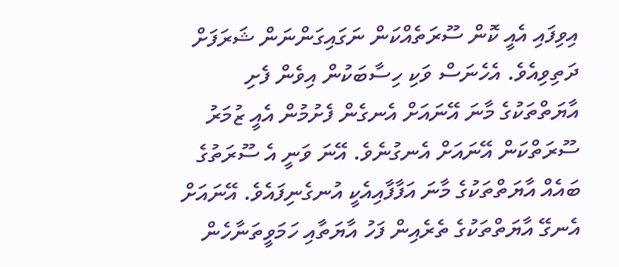އިވިފައި އެއީ ކޮން ސޫރަތެއްކަން ނަގައިގަންނަން ޝަރަފަށް ދަތިވިއެވެ. އެހެނަސް ވަކި ހިސާބަކުން އިވެން ފެށި އާޔަތްތަކުގެ މާނަ އޭނައަށް އެނގެން ފެށުމުން އެއީ ޒުމަރު ސޫރަތްކަން އޭނައަށް އެނގުނެވެ. އޭނަ ވަނީ އެ ސޫރަތުގެ ބައެއް އާޔަތްތަކުގެ މާނަ އަފާފާއިއެކީ އުނގެނިފައެވެ. އޭނައަށް އެނގޭ އާޔަތްތަކުގެ ތެރެއިން ފަހު އާޔަތާއި ހަމަވީތަނާހެން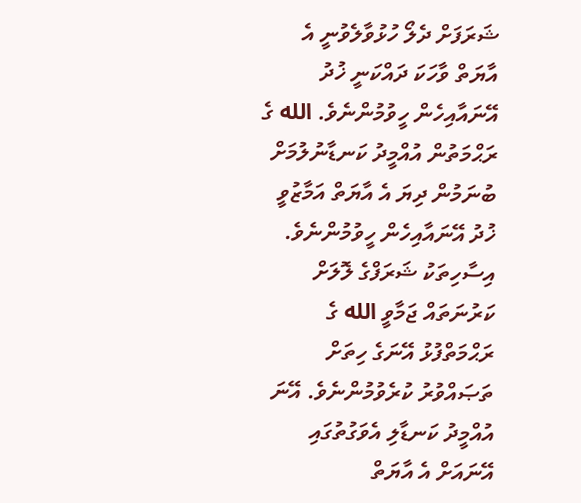ޝަރަފަށް ދެލޯ ހުޅުވާލެވުނީ އެ އާޔަތް ވާހަކަ ދައްކަނީ ޚުދު އޭނައާއިހެން ހީވުމުންނެވެ. الله ގެ ރަޙްމަތުން އުއްމީދު ކަނޑާނުލުމަށް ބުނަމުން ދިޔަ އެ އާޔަތް އަމާޒުވީ ޚުދު އޭނައާއިހެން ހީވުމުންނެވެ. އިސާހިތަކު ޝަރަފްގެ ލޮލަށް ކަރުނަތައް ޖަމާވީ الله ގެ ރަޙްމަތްފުޅު އޭނަގެ ހިތަށް ތަޞައްވުރު ކުރެވުމުންނެވެ. އޭނަ އުއްމީދު ކަނޑާލި އެވަގުތުގައި އޭނައަށް އެ އާޔަތް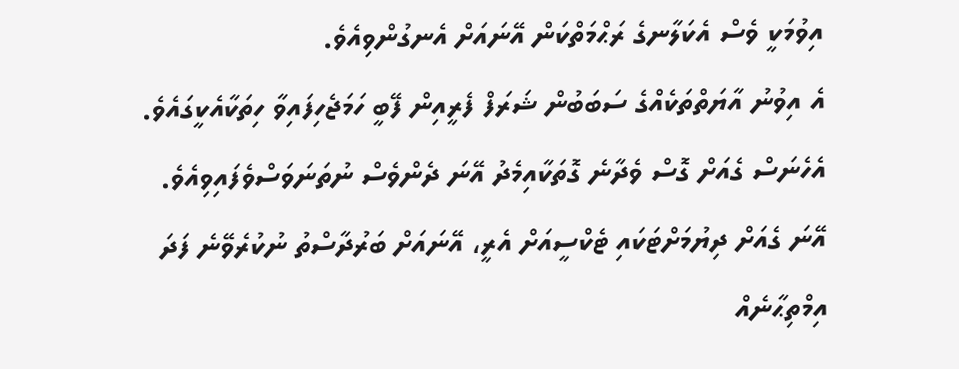އިވުމަކީ ވެސް އެކަލާނގެ ރަޙްމަތްކަން އޭނައަށް އެނގުންވިއެވެ.
އެ އިވުނު އާޔަތްތަކެއްގެ ސަބަބުން ޝަރަފް ފެރީއިން ފޭބީ ހަމަޖެހިފައިވާ ހިތަކާއެކީގައެވެ. އެހެނަސް ގެއަށް ގޮސް ވެދާނެ ގޮތަކާއިމެދު އޭނަ ދެންވެސް ނުތަނަވަސްވެފައިވިއެވެ. އޭނަ ގެއަށް ދިޔުމަށްޓަކައި ޓެކްސީއަށް އެރީ، އޭނައަށް ބަރުދާސްތު ނުކުރެވޭނެ ފަދަ އިމްތިޙާނެއް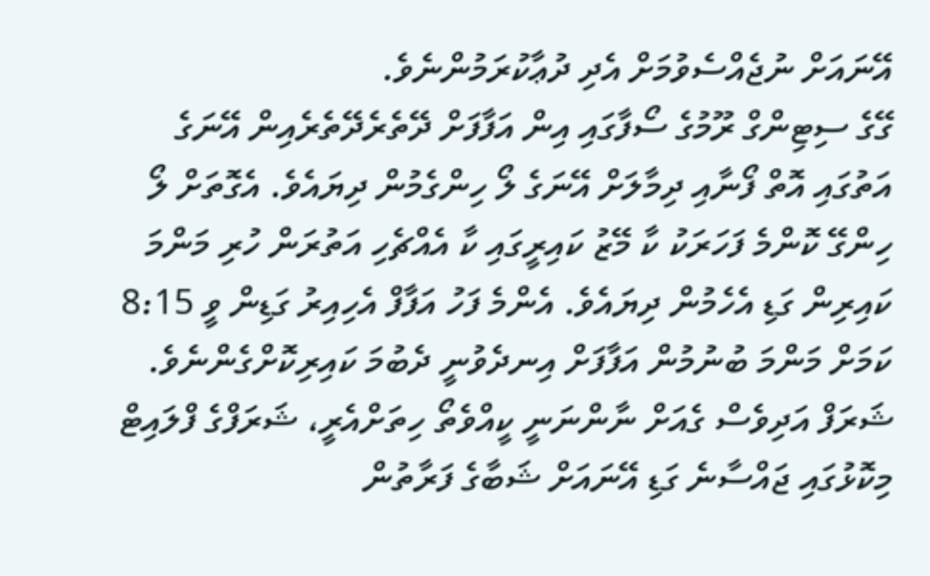އޭނައަށް ނުޖެއްސެވުމަށް އެދި ދުޢާކުރަމުންނެވެ.
ގޭގެ ސިޓިންގް ރޫމުގެ ސޯފާގައި އިން އަފާފަށް ދޭތެރެދޭތެރެއިން އޭނަގެ އަތުގައި އޮތް ފޯނާއި ދިމާލަށް އޭނަގެ ލޯ ހިންގެމުން ދިޔައެވެ. އެގޮތަށް ލޯ ހިންގޭ ކޮންމެ ފަހަރަކު ކާ މޭޒު ކައިރީގައި ކާ އެއްޗެހި އަތުރަން ހުރި މަންމަ ކައިރިން ގަޑި އެހެމުން ދިޔައެވެ. އެންމެ ފަހު އަފާފް އެހިއިރު ގަޑިން ވީ 8:15 ކަމަށް މަންމަ ބުނުމުން އަފާފަށް އިނދެވުނީ ދެބުމަ ކައިރިކޮށްގެންނެވެ. ޝަރަފް އަދިވެސް ގެއަށް ނާންނަނީ ކީއްވެތޯ ހިތަށްއެރީ، ޝަރަފްގެ ފްލައިޓް މިކޮޅުގައި ޖައްސާނެ ގަޑި އޭނައަށް ޝަބާގެ ފަރާތުން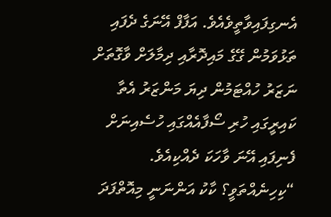އެނގިފައިވާތީވެއެވެ. އަފާފް އޭނަގެ ދެފައި ތަޅުވަމުން ގޭގެ މައިދޮރާއި ދިމާލަށް ވާގޮތަށް ނަޒަރު ހުއްޓަމުން ދިޔަ މަންޒަރު އެތާ ކައިރީގައި ހުރި ސޯފާއެއްގައި ހުސެއިނަށް ފެނިފައި އޭނަ ވާހަކަ ދެއްކިއެވެ.
“ކިހިނެއްތަވީ؟ ކާކު އަންނަނީ މިއޮތްފަދަ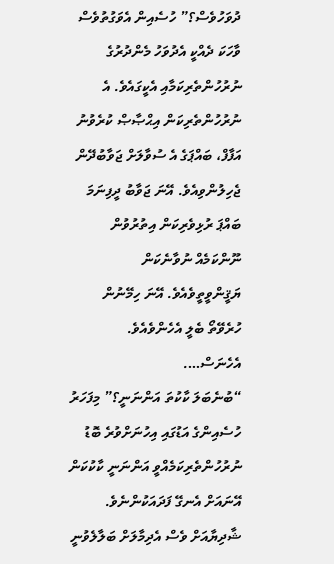ދުވަހުވެސް؟” ހުސެއިން އެވަގުތުވެސް ވާހަކަ ދެއްކީ އެދުވަހު މެންދުރުގެ ނުރުހުންތެރިކަމާއި އެކީގައެވެ. އެ ނުރުހުންތެރިކަން އިޙްޞާޞް ކުރެވުނު އަފާފް، ބައްޕަގެ އެ ސުވާލަށް ޖަވާބުދޭން ޖެހިލުންވިއެވެ. އޭނަ ޖަވާބު ދީފިނަމަ ބައްޕަ ރުޅިވެރިކަން އިތުރުވުން ނޫންކަމެއް ނުވާނެކަން ޔަޤީންވީތީވެއެވެ. އޭނަ ހިމޭނުން ހުރެވޭތޯ ބެލީ އެހެންވެއެވެ. އެހެނަސް….
“ބުނެބަލަ ކާކުތަ އަންނަނީ؟” މިފަހަރު ހުސެއިންގެ އަޑުގައި އިހުނަށްވުރެ ބޮޑު ނުރުހުންތެރިކަމެއްވީ އަންނަނީ ކާކުކަން އޭނައަށް އެނގޭ ފަދައަކުންނެވެ. ޝާދިޔާއަށް ވެސް އެދިމާލަށް ބަލާލެވުނީ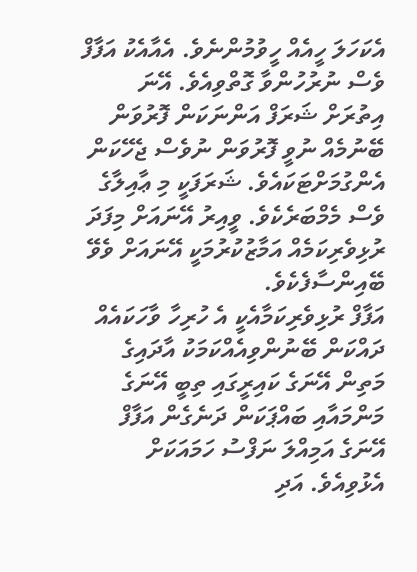އެކަހަލަ ހީއެއް ހީވުމުންނެވެ. އެއާއެކު އަފާފް ވެސް ނުރުހުންވާ ގޮތްވިއެވެ. އޭނަ އިތުރަށް ޝަރަފް އަންނަކަން ފޮރުވަން ބޭނުމެއް ނުވީ ފޮރުވަން ނުވެސް ޖެހޭކަން އެންގުމަށްޓަކައެވެ. ޝަރަފަކީ މި ޢާއިލާގެ ވެސް މެމްބަރެކެވެ. ވީއިރު އޭނައަށް މިފަދަ ރުޅިވެރިކަމެއް އަމާޒުކުރުމަކީ އޭނައަށް ވެވޭ ބޭއިންސާފެކެވެ.
އަފާފް ރުޅިވެރިކަމާއެކީ އެ ހުރިހާ ވާހަކައެއް ދައްކަން ބޭނުންވިއެއްކަމަކު އާދައިގެ މަތިން އޭނަގެ ކައިރީގައި ތިބީ އޭނަގެ މަންމައާއި ބައްޕަކަން ދަނެގެން އަފާފް އޭނަގެ އަމިއްލަ ނަފްސު ހަމައަކަށް އެޅުވިއެވެ. އަދި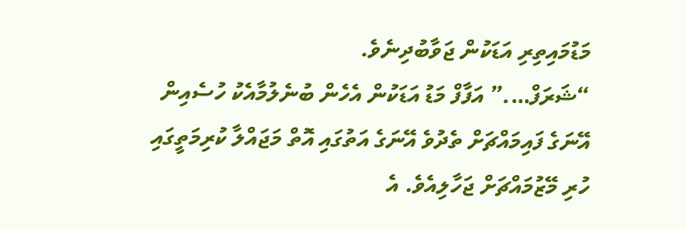މަޑުމައިތިރި އަޑަކުން ޖަވާބުދިނެވެ.
“ޝަރަފް….” އަފާފް މަޑު އަޑަކުން އެހެން ބުނެލުމާއެކު ހުސެއިން އޭނަގެ ފައިމައްޗަށް ތެދުވެ އޭނަގެ އަތުގައި އޮތް މަޖައްލާ ކުރިމަތީގައި ހުރި މޭޒުމައްޗަށް ޖަހާލިއެވެ. އެ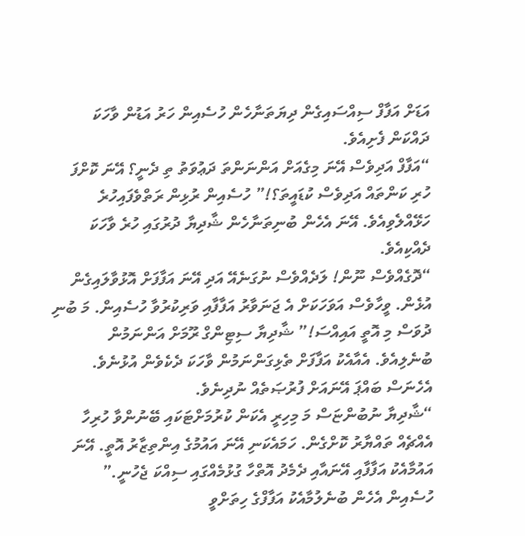އަޑަށް އަފާފް ސިއްސައިގެން ދިޔަތަނާހެން ހުސެއިން ހަރު އަޑުން ވާހަކަ ދައްކަން ފެށިއެވެ.
“އަފާފް އަދިވެސް އޭނަ މިގެއަށް އަންނަންތަ ދަޢުވަތު ތި ދެނީ؟ އޭނަ ކޮށްފަ ހުރި ކަންތައް އަދިވެސް ކުޑައީތަ؟!” ހުސެއިން ރުޅިން ރަތްވެފައިހުރެ ހަޅޭއްލެވިއެވެ. އޭނަ އެހެން ބުނިތަނާހެން ޝާދިޔާ ދުރުގައި ހުރެ ވާހަކަ ދެއްކިއެވެ.
“ދޮގެއްވެސް ނޫން! ލަދެއްވެސް ނުގަނެއޭ އަދި އޭނަ އަފާފަށް އޮޅުވާލައިގެން އުޅެން. ވީހާވެސް އަވަހަކަށް އެ ޖަނަވާރު އަފާފާއި ވަރިކުރުވާ ހުސެއިން. މަ ބުނި ދުވަސް މި އޮތީ އައިއްސަ!” ޝާދިޔާ ސިޓިންގް ރޫމަށް އަންނަމުން ބުނެލިއެވެ. އެއާއެކު އަފާފަށް ތެޅިގަންނަމުން ވާހަކަ ދެކެވެން އުޅުނެވެ. އެހެނަސް ބައްޕަ އޭނައަށް ފުރުޞަތެއް ނުދިނެވެ.
“ޝާދިޔާ ނުބުންޏަސް މަ މިހިރީ އެކަން ކުރުމަށްޓަކައި ބޭނުންވާ ހުރިހާ އެއްޗެއް ތައްޔާރު ކޮށްގެން. ހަމައެކަނި އޭނަ އައުމުގެ އިންތިޒާރު އޮތީ. އޭނަ އައުމާއެކު އަފާފާއި އޭނައާއި ދެމެދު އޮތްހާ ގުޅުމެއްގައި ސިއްކަ ޖެހުނީ.” ހުސެއިން އެހެން ބުނެލުމާއެކު އަފާފްގެ ހިތަށްވީ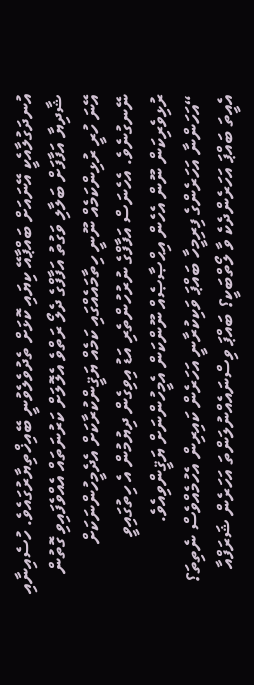އުނދަގުލާއެކީ އޭނައަށް ބައްޕާއޭ ކިޔައި ކޮޅަށް ތެދުވެލެވުނީ ބޭއިޚްތިޔާރުގައެވެ. ހުސެއިނާއި ޝާދިޔާ އަފާފަށް ބަލާލި ވަގުތު އަފާފްގެ ދެލޯ ރަތްވެ އެލޮލަށް ކަރުނަތައް އެއްވެފައިވި ގޮތުން އޭނަ ހުރީ ރުޅިންކަމެއް ނޫނީ ހިތާމައެއްގައި ކަމެއް ޔަޤީންކުރާކަށް އެދެމީހުންނަކަށް ނޭނގުނެވެ. އެހެނަސް އަފާފްގެ ނުރުހުންތެރި އަޑު އިވިގެން ދިޔުމުން އެ ހިތުގައިވީ ރުޅިވެރިކަން ނޫން އެހެން އިޙްޞާޞެއް ނޫންކަން އެމީހުންނަށް ޔަޤީންވިއެވެ.
“އަހަންނާ އަހަރެންގެ ފިރިމީހާ ބައްޕަ ވަކިކުރާނީ އަހަރެން ކައިރިން އެހުމެއްވެސް ނެތިތަ؟ އެއީތަ ބައްޕަ އަހަރެންދެކެ ވާ ލޯތްބަކީ؟ ބައްޕަ ވިސްނައެއްނުލަންތަ އަހަރެން ޝަރަފްއާ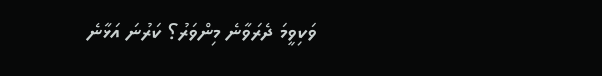ވަކިވީމަ ދެރަވާނެ މިންވަރު؟ ކަރުނަ އަޅާނެ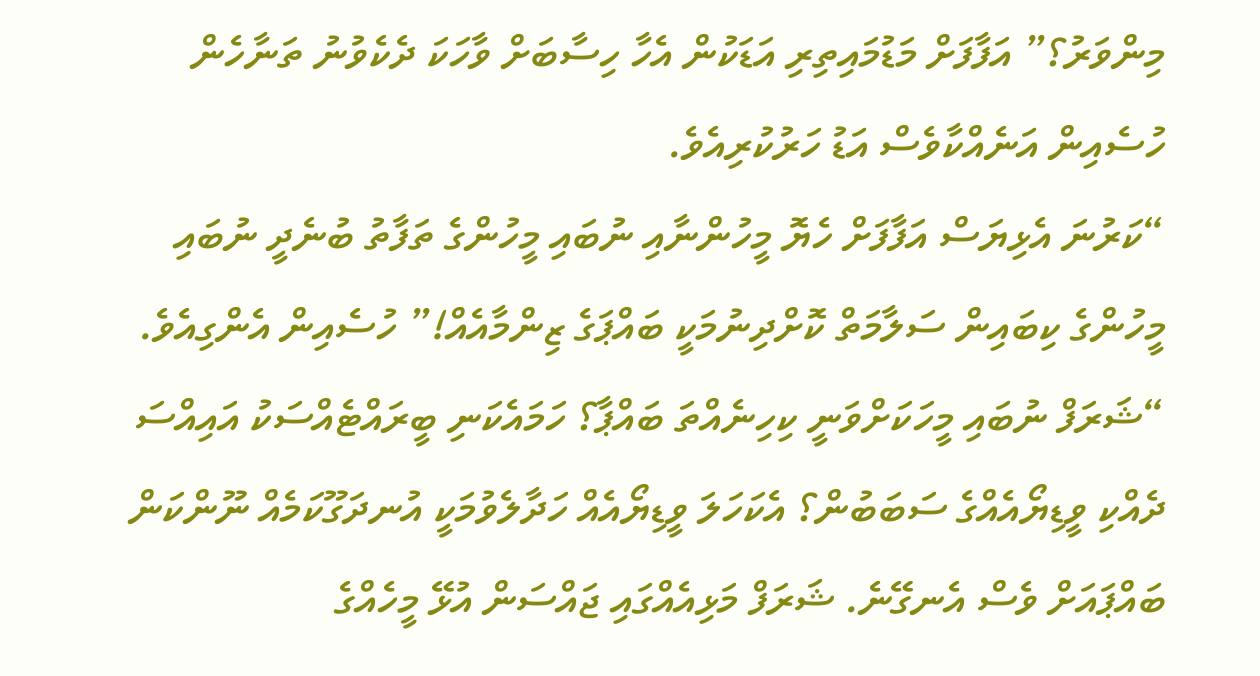މިންވަރު؟” އަފާފަށް މަޑުމައިތިރި އަޑަކުން އެހާ ހިސާބަށް ވާހަކަ ދެކެވުނު ތަނާހެން ހުސެއިން އަނެއްކާވެސް އަޑު ހަރުކުރިއެވެ.
“ކަރުނަ އެޅިޔަސް އަފާފަށް ހެޔޮ މީހުންނާއި ނުބައި މީހުންގެ ތަފާތު ބުނެދީ ނުބައި މީހުންގެ ކިބައިން ސަލާމަތް ކޮށްދިނުމަކީ ބައްޕަގެ ޒިންމާއެއް!” ހުސެއިން އެންގިއެވެ.
“ޝަރަފް ނުބައި މީހަކަށްވަނީ ކިހިނެއްތަ ބައްޕާ؟ ހަމައެކަނި ބީރައްޓެއްސަކު އައިއްސަ ދެއްކި ވީޑިޔޯއެއްގެ ސަބަބުން؟ އެކަހަލަ ވީޑިޔޯއެއް ހަދާލެވުމަކީ އުނދަގޫކަމެއް ނޫންކަން ބައްޕައަށް ވެސް އެނގޭނެ. ޝަރަފް މަޅިއެއްގައި ޖައްސަން އުޅޭ މީހެއްގެ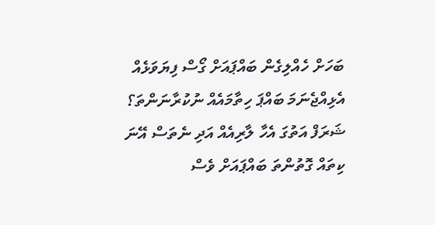ބަހަށް ހެއްލިގެން ބައްޕައަށް ގޯސް ފިޔަވަޅެއް އެޅިއްޖެނަމަ ބައްޕަ ހިތާމައެއް ނުކުރާނަންތަ؟ ޝަރަފް އަތުގަ އެހާ ލާރިއެއް އަދި ނެތަސް އޭނަ ކިތައް ގޮތުންތަ ބައްޕައަށް ވެސް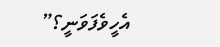އެހީވެފަވަނީ؟”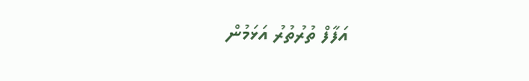އަފާފް ތުރުތުރު އަޅަމުން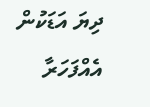ދިޔަ އަޑަކުން އެއްފަހަރާ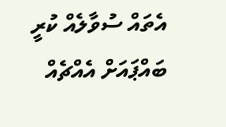އެތައް ސުވާލެއް ކުރީ ބައްޕައަށް އެއްޗެއް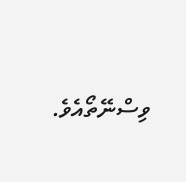ވިސްނޭތޯއެވެ.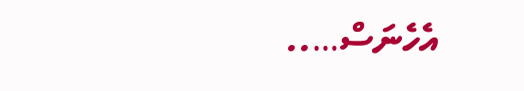އެހެނަސް…..